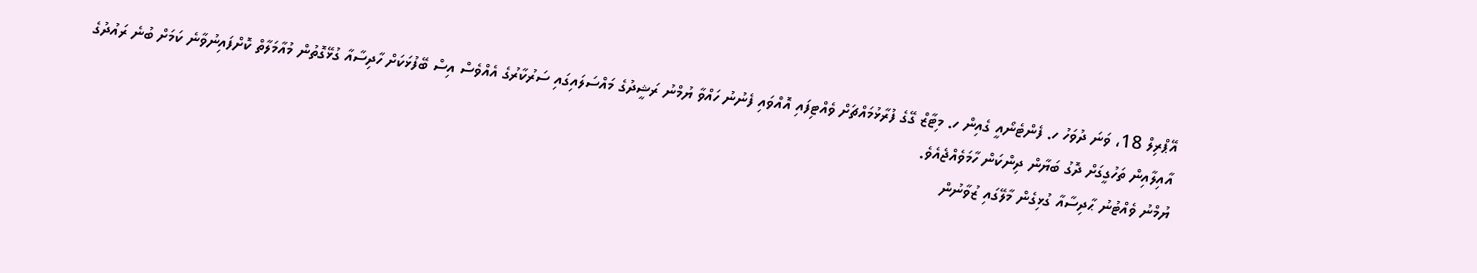އޭޕްރިލް 18، ވަނަ ދުވަހު ހ. ފެންޓެނޯއީ ގެއިން ހ. މިޓާޒް ގޭގެ ފުރާޅުމައްޗަށް ވެއްޓިފައި އޮއްވައި ފެނުނު ހައްވާ ޔުމްނު ރަޝީދުގެ މައްސަލައިގައި ސަރުކާރުގެ އެއްވެސް އިސް ބޭފުޅަކަށް ހާދިސާއާ ގުޅޭގޮތުން މުއާމަލާތް ކޮށްފައިނުވާނެ ކަމަށް ބުނެ ރައުދުގެ އާއިލާއިން ތަހުގީގަށް ދޮގު ބަޔާން ދިންކަން ހާމަވެއްޖެއެވެ.
ޔުމްނު ވެއްޓުނު ޙާދިސާއާ ގުޅިގެން މާލޭގައި ޒުވާނުން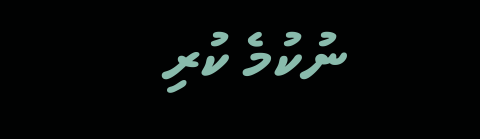ނުކުމެ ކުރި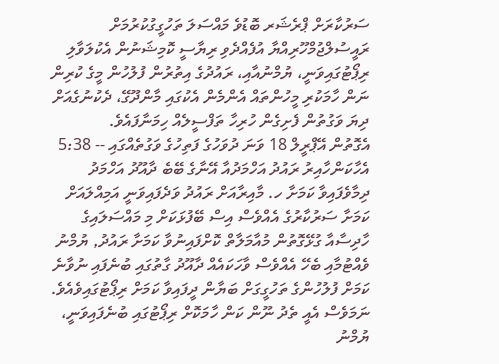ސަރުކާރަށް ޕްރެޝަރ ބޮޑުވެ މައްސަލަ ތަހުގީގުކުރުމަށް ރައީސުލްޖުމްހޫރިއްޔާ އުފެއްދެވި ރިޔާސީ ކޮމިޝަނުން އެކުލަވާލި ރިޕޯޓުގައިވަނީ، ޔުމްނުއާއި، ރައުދުގެ އިތުރުން ފުލުހުން މީގެ ކުރިން ނަން ހާމަކުރި މީހުންތައް އެންމެން އެކުގައި މާންދޫގޭ، ދެކުނުގެއަށް ދިޔަ ވަގުތުން ފެށިގެން ހުރިހާ ތަފްސީލެއް ހިމަނާފައެވެ.
އެގޮތުން އޭޕްރީލް 18 ވަނަ ދުވަހުގެ ފަތިހުގެ ވަގުތެއްގައި -- 5:38 އެހާކަންހާއިރު ރައުދު އަހްމަދުއާ އޭނާގެ ބޭބެ ދާއޫދު އަހްމަދު ދިމާވެފައިވާ ކަމަށާ ހ. މާއިރާއަށް ރައުދު ވަދެފައިވަނީ އަމިއްލައަށް ކަމަށާ ސަރުކާރުގެ އެއްވެސް އިސް ބޭފުޅަކަށް މި މައްސަލައިގެ ހާދިސާއާ ގުޅޭގޮތުން މުއާމަލާތް ކޮށްފައިނުވާ ކަމަށާ ރައުދު, ޔުމްނު ވެއްޓުމާއި ބެހޭ އެއްވެސް ވާހަކައެއް ދާއޫދު ގާތުގައި ބުނެފައި ނުވާނެ ކަމަށް ފުލުހުންގެ ތަހުގީގަށް ބަޔާން ދީފައިވާ ކަމަށް ރިޕޯޓުގައިވެއެވެ.
ނަމަވެސް އެއީ ތެދު ނޫން ކަން ހާމަކޮށް ރިޕޯޓުގައި ބުނެފައިވަނީ، ޔުމްނު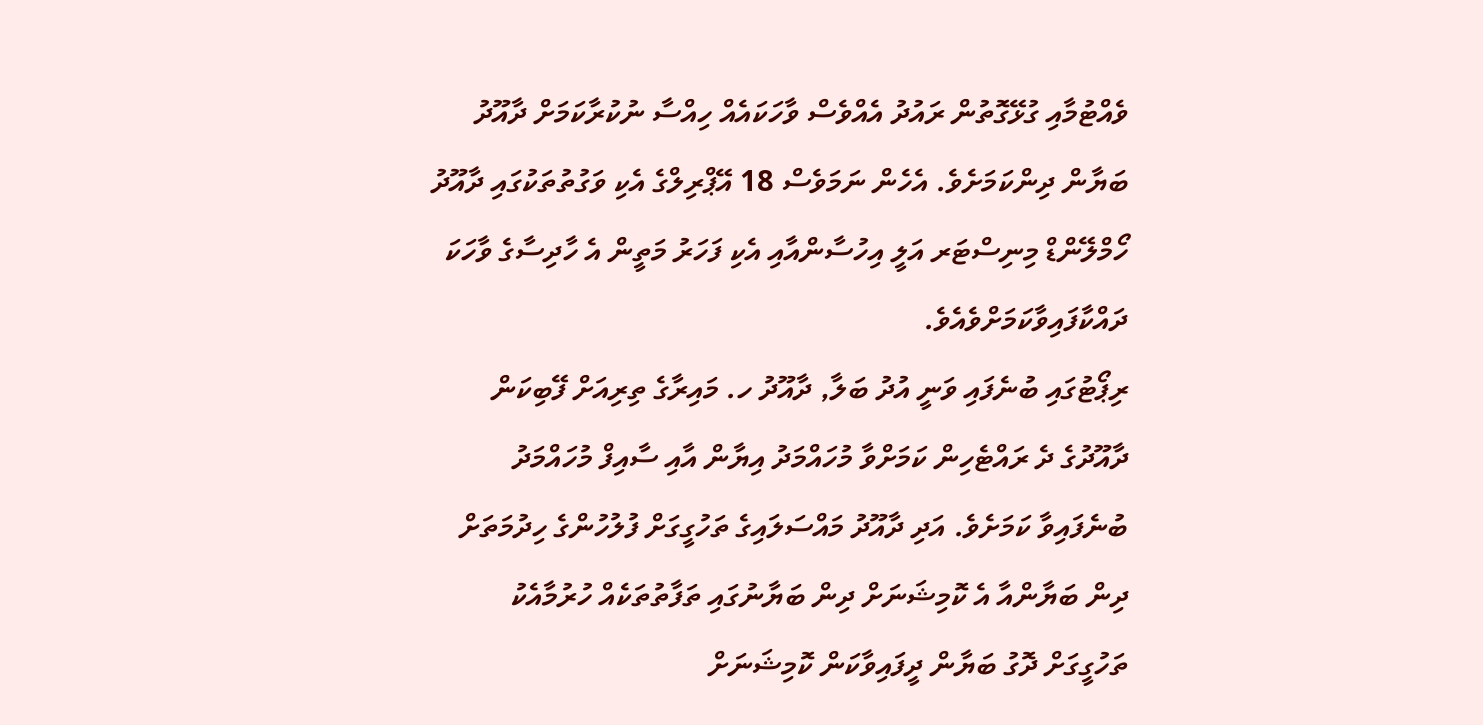ވެއްޓުމާއި ގުޅޭގޮތުން ރައުދު އެއްވެސް ވާހަކައެއް ހިއްސާ ނުކުރާކަމަށް ދާއޫދު ބަޔާން ދިންކަމަށެވެ. އެހެން ނަމަވެސް 18 އޭޕްރިލްގެ އެކި ވަގުތުތަކުގައި ދާއޫދު ހޯމްލޭންޑް މިނިސްޓަރ އަލީ އިހުސާންއާއި އެކި ފަހަރު މަތީން އެ ހާދިސާގެ ވާހަކަ ދައްކާފައިވާކަމަށްވެއެވެ.
ރިޕޯޓުގައި ބުނެފައި ވަނީ އުދު ބަލާ, ދާއޫދު ހ. މައިރާގެ ތިރިއަށް ފޭބިކަން ދާއޫދުގެ ދެ ރައްޓެހިން ކަމަށްވާ މުހައްމަދު އިޔާން އާއި ސާއިފް މުހައްމަދު ބުނެފައިވާ ކަމަށެވެ. އަދި ދާއޫދު މައްސަލައިގެ ތަހުގީގަށް ފުލުހުންގެ ހިދުމަތަށް ދިން ބަޔާންއާ އެ ކޮމިޝަނަށް ދިން ބަޔާނުގައި ތަފާތުތަކެއް ހުރުމާއެކު ތަހުގީގަށް ދޮގު ބަޔާން ދީފައިވާކަން ކޮމިޝަނަށް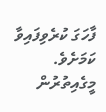ފާހަގަ ކުރެވިފައިވާ ކަމަށެވެ.
މީގެއިތުރުން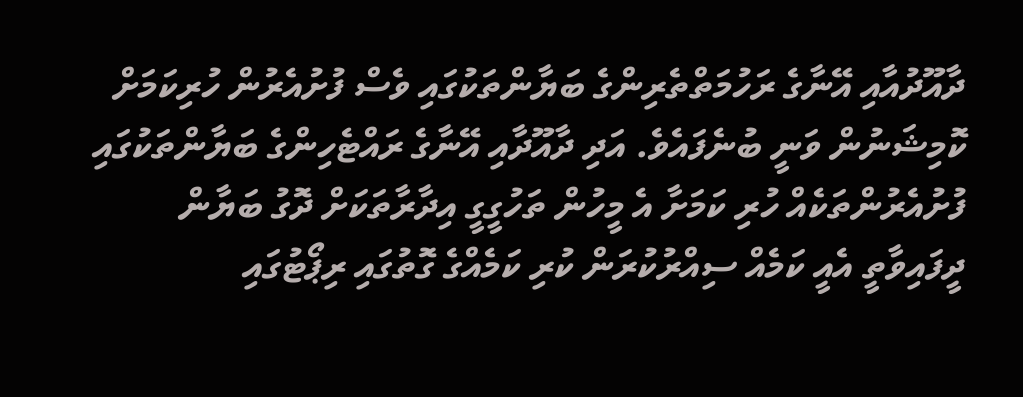ދާއޫދުއާއި އޭނާގެ ރަހުމަތްތެރިންގެ ބަޔާންތަކުގައި ވެސް ފުށުއެރުން ހުރިކަމަށް ކޮމިޝަނުން ވަނީ ބުނެފައެވެ. އަދި ދާއޫދާއި އޭނާގެ ރައްޓެހިންގެ ބަޔާންތަކުގައި ފުށުއެރުންތަކެއް ހުރި ކަމަށާ އެ މީހުން ތަހުގީގީ އިދާރާތަކަށް ދޮގު ބަޔާން ދީފައިވާތީ އެއީ ކަމެއް ސިއްރުކުރަން ކުރި ކަމެއްގެ ގޮތުގައި ރިޕޯޓުގައި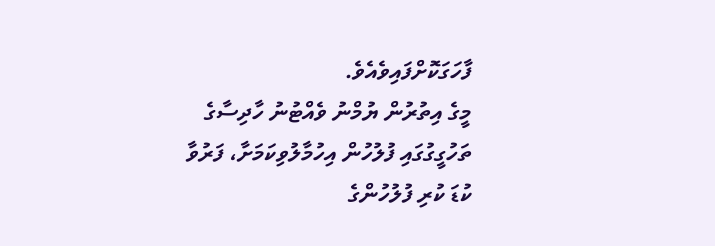ފާހަގަކޮށްފައިވެއެވެ.
މީގެ އިތުރުން ޔުމްނު ވެއްޓުނު ހާދިސާގެ ތަހުގީގުގައި ފުލުހުން އިހުމާލުވިކަމަށާ، ފަރުވާ ކުޑަ ކުރި ފުލުހުންގެ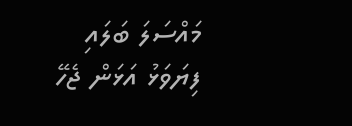މައްސަލަ ބަލައި ފިޔަވަޅު އަޅަން ޖެހޭ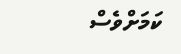ކަމަށްވެސް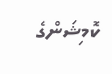ކޮމިޝަންގެ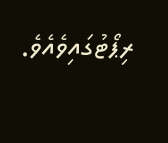ރިޕޯޓުގައިވެއެވެ.